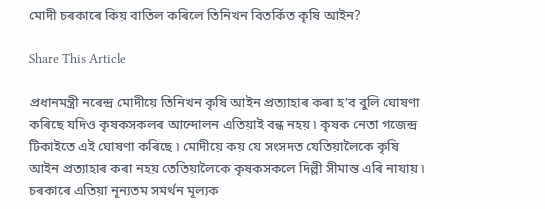মোদী চৰকাৰে কিয় বাতিল কৰিলে তিনিখন বিতৰ্কিত কৃষি আইন?

Share This Article

প্ৰধানমন্ত্ৰী নৰেন্দ্ৰ মোদীয়ে তিনিখন কৃষি আইন প্ৰত্যাহাৰ কৰা হ’ব বুলি ঘোষণা কৰিছে যদিও কৃষকসকলৰ আন্দোলন এতিয়াই বন্ধ নহয় ৷ কৃষক নেতা গজেন্দ্ৰ টিকাইতে এই ঘোষণা কৰিছে ৷ মোদীয়ে কয় যে সংসদত যেতিয়ালৈকে কৃষি আইন প্ৰত্যাহাৰ কৰা নহয় তেতিয়ালৈকে কৃষকসকলে দিল্লী সীমান্ত এৰি নাযায় ৷ চৰকাৰে এতিয়া নূন্যতম সমৰ্থন মূল্যক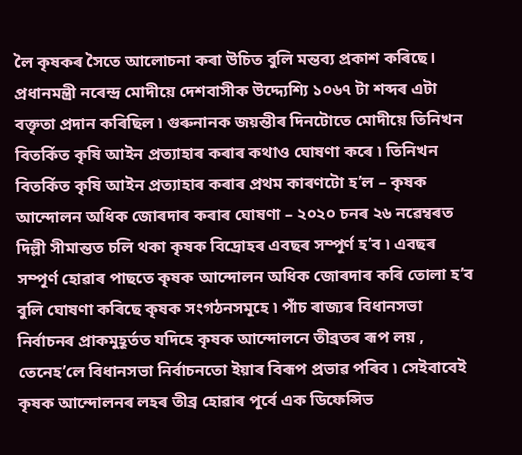লৈ কৃষকৰ সৈতে আলোচনা কৰা উচিত বুলি মন্তব্য প্ৰকাশ কৰিছে। প্ৰধানমন্ত্ৰী নৰেন্দ্ৰ মোদীয়ে দেশবাসীক উদ্দ্যেশ্যি ১০৬৭ টা শব্দৰ এটা বক্তৃতা প্ৰদান কৰিছিল ৷ গুৰুনানক জয়ন্তীৰ দিনটোতে মোদীয়ে তিনিখন বিতৰ্কিত কৃষি আইন প্ৰত্যাহাৰ কৰাৰ কথাও ঘোষণা কৰে ৷ তিনিখন বিতৰ্কিত কৃষি আইন প্ৰত্যাহাৰ কৰাৰ প্ৰথম কাৰণটো হ’ল – কৃষক আন্দোলন অধিক জোৰদাৰ কৰাৰ ঘোষণা – ২০২০ চনৰ ২৬ নৱেম্বৰত দিল্লী সীমান্তত চলি থকা কৃষক বিদ্ৰোহৰ এবছৰ সম্পূৰ্ণ হ’ব ৷ এবছৰ সম্পূৰ্ণ হোৱাৰ পাছতে কৃষক আন্দোলন অধিক জোৰদাৰ কৰি তোলা হ’ব বুলি ঘোষণা কৰিছে কৃষক সংগঠনসমূহে ৷ পাঁচ ৰাজ্যৰ বিধানসভা নিৰ্বাচনৰ প্ৰাকমুহূৰ্তত যদিহে কৃষক আন্দোলনে তীব্ৰতৰ ৰূপ লয় , তেনেহ’লে বিধানসভা নিৰ্বাচনতো ইয়াৰ বিৰূপ প্ৰভাৱ পৰিব ৷ সেইবাবেই কৃষক আন্দোলনৰ লহৰ তীব্ৰ হোৱাৰ পূৰ্বে এক ডিফেন্সিভ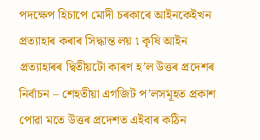পদক্ষেপ হিচাপে মোদী চৰকাৰে আইনকেইখন প্ৰত্যাহাৰ কৰাৰ সিদ্ধান্ত লয় ৷ কৃষি আইন প্ৰত্যাহাৰৰ দ্বিতীয়টো কাৰণ হ’ল উত্তৰ প্ৰদেশৰ নিৰ্বাচন – শেহতীয়া এগজিট প’লসমূহত প্ৰকাশ পোৱা মতে উত্তৰ প্ৰদেশত এইবাৰ কঠিন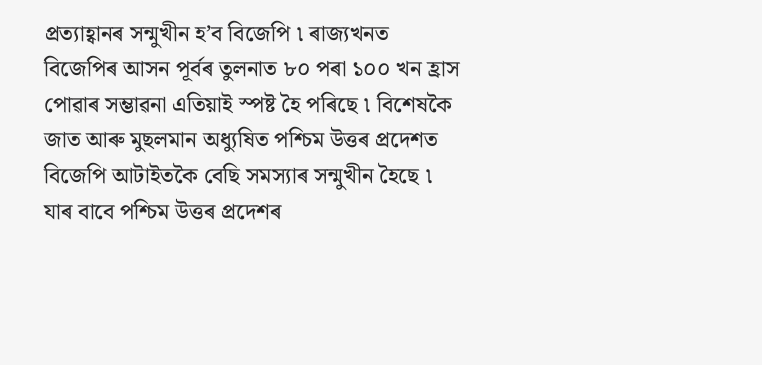প্ৰত্যাহ্বানৰ সন্মুখীন হ’ব বিজেপি ৷ ৰাজ্যখনত বিজেপিৰ আসন পূৰ্বৰ তুলনাত ৮০ পৰা ১০০ খন হ্ৰাস পোৱাৰ সম্ভাৱনা এতিয়াই স্পষ্ট হৈ পৰিছে ৷ বিশেষকৈ জাত আৰু মুছলমান অধ্যুষিত পশ্চিম উত্তৰ প্ৰদেশত বিজেপি আটাইতকৈ বেছি সমস্যাৰ সন্মুখীন হৈছে ৷ যাৰ বাবে পশ্চিম উত্তৰ প্ৰদেশৰ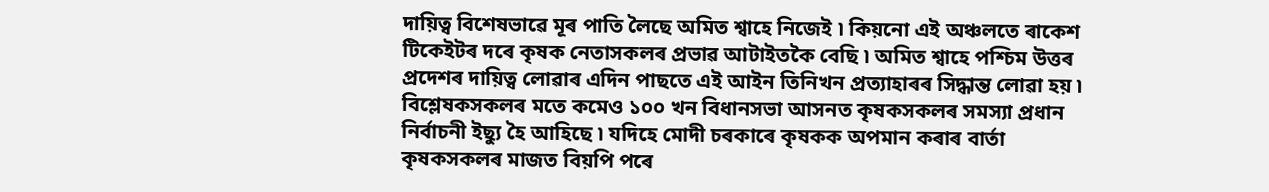দায়িত্ব বিশেষভাৱে মূৰ পাতি লৈছে অমিত শ্বাহে নিজেই ৷ কিয়নো এই অঞ্চলতে ৰাকেশ টিকেইটৰ দৰে কৃষক নেতাসকলৰ প্ৰভাৱ আটাইতকৈ বেছি ৷ অমিত শ্বাহে পশ্চিম উত্তৰ প্ৰদেশৰ দায়িত্ব লোৱাৰ এদিন পাছতে এই আইন তিনিখন প্ৰত্যাহাৰৰ সিদ্ধান্ত লোৱা হয় ৷ বিশ্লেষকসকলৰ মতে কমেও ১০০ খন বিধানসভা আসনত কৃষকসকলৰ সমস্যা প্ৰধান নিৰ্বাচনী ইছ্যু হৈ আহিছে ৷ যদিহে মোদী চৰকাৰে কৃষকক অপমান কৰাৰ বাৰ্তা কৃষকসকলৰ মাজত বিয়পি পৰে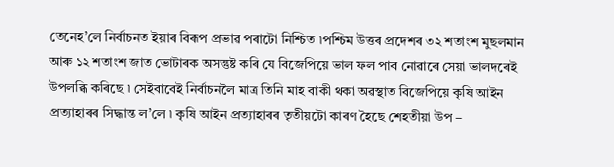তেনেহ’লে নিৰ্বাচনত ইয়াৰ বিৰূপ প্ৰভাৱ পৰাটো নিশ্চিত ৷পশ্চিম উত্তৰ প্ৰদেশৰ ৩২ শতাংশ মুছলমান আৰু ১২ শতাংশ জাত ভোটাৰক অসন্তুষ্ট কৰি যে বিজেপিয়ে ভাল ফল পাব নোৱাৰে সেয়া ভালদৰেই উপলব্ধি কৰিছে ৷ সেইবাবেই নিৰ্বাচনলৈ মাত্ৰ তিনি মাহ বাকী থকা অৱস্থাত বিজেপিয়ে কৃষি আইন প্ৰত্যাহাৰৰ সিদ্ধান্ত ল’লে ৷ কৃষি আইন প্ৰত্যাহাৰৰ তৃতীয়টো কাৰণ হৈছে শেহতীয়া উপ –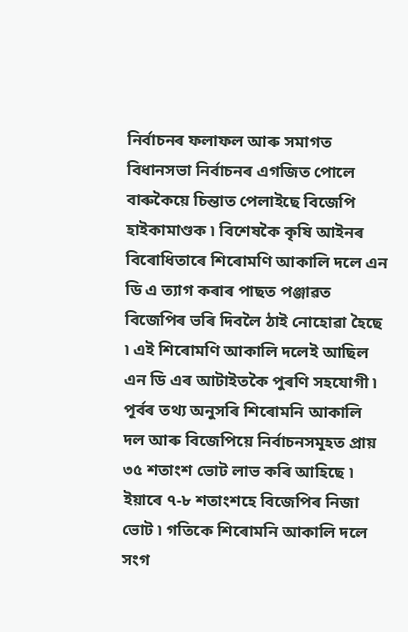নিৰ্বাচনৰ ফলাফল আৰু সমাগত বিধানসভা নিৰ্বাচনৰ এগজিত পোলে বাৰুকৈয়ে চিন্তাত পেলাইছে বিজেপি হাইকামাণ্ডক ৷ বিশেষকৈ কৃষি আইনৰ বিৰোধিতাৰে শিৰোমণি আকালি দলে এন ডি এ ত্যাগ কৰাৰ পাছত পঞ্জাৱত বিজেপিৰ ভৰি দিবলৈ ঠাই নোহোৱা হৈছে ৷ এই শিৰোমণি আকালি দলেই আছিল এন ডি এৰ আটাইতকৈ পুৰণি সহযোগী ৷ পূৰ্বৰ তথ্য অনুসৰি শিৰোমনি আকালি দল আৰু বিজেপিয়ে নিৰ্বাচনসমূহত প্ৰায় ৩৫ শতাংশ ভোট লাভ কৰি আহিছে ৷ ইয়াৰে ৭-৮ শতাংশহে বিজেপিৰ নিজা ভোট ৷ গতিকে শিৰোমনি আকালি দলে সংগ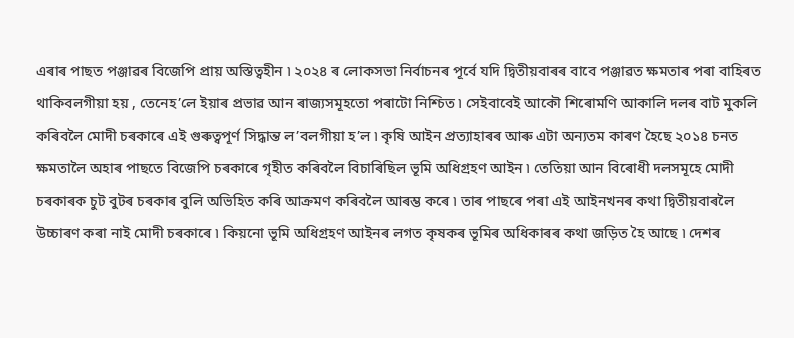এৰাৰ পাছত পঞ্জাৱৰ বিজেপি প্ৰায় অস্তিত্বহীন ৷ ২০২৪ ৰ লোকসভা নিৰ্বাচনৰ পূৰ্বে যদি দ্বিতীয়বাৰৰ বাবে পঞ্জাৱত ক্ষমতাৰ পৰা বাহিৰত থাকিবলগীয়া হয় , তেনেহ’লে ইয়াৰ প্ৰভাৱ আন ৰাজ্যসমূহতো পৰাটো নিশ্চিত ৷ সেইবাবেই আকৌ শিৰোমণি আকালি দলৰ বাট মুকলি কৰিবলৈ মোদী চৰকাৰে এই গুৰুত্বপূৰ্ণ সিদ্ধান্ত ল’বলগীয়া হ’ল ৷ কৃষি আইন প্ৰত্যাহাৰৰ আৰু এটা অন্যতম কাৰণ হৈছে ২০১৪ চনত ক্ষমতালৈ অহাৰ পাছতে বিজেপি চৰকাৰে গৃহীত কৰিবলৈ বিচাৰিছিল ভূমি অধিগ্ৰহণ আইন ৷ তেতিয়া আন বিৰোধী দলসমূহে মোদী চৰকাৰক চুট বুটৰ চৰকাৰ বুলি অভিহিত কৰি আক্ৰমণ কৰিবলৈ আৰম্ভ কৰে ৷ তাৰ পাছৰে পৰা এই আইনখনৰ কথা দ্বিতীয়বাৰলৈ উচ্চাৰণ কৰা নাই মোদী চৰকাৰে ৷ কিয়নো ভূমি অধিগ্ৰহণ আইনৰ লগত কৃষকৰ ভূমিৰ অধিকাৰৰ কথা জড়িত হৈ আছে ৷ দেশৰ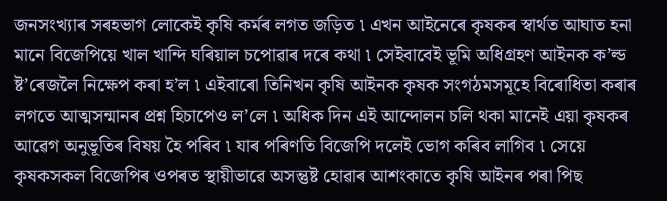জনসংখ্যাৰ সৰহভাগ লোকেই কৃষি কৰ্মৰ লগত জড়িত ৷ এখন আইনেৰে কৃষকৰ স্বাৰ্থত আঘাত হনা মানে বিজেপিয়ে খাল খান্দি ঘৰিয়াল চপোৱাৰ দৰে কথা ৷ সেইবাবেই ভূমি অধিগ্ৰহণ আইনক ক’ল্ড ষ্ট’ৰেজলৈ নিক্ষেপ কৰা হ’ল ৷ এইবাৰো তিনিখন কৃষি আইনক কৃষক সংগঠমসমূহে বিৰোধিতা কৰাৰ লগতে আত্মসন্মানৰ প্ৰশ্ন হিচাপেও ল’লে ৷ অধিক দিন এই আন্দোলন চলি থকা মানেই এয়া কৃষকৰ আৱেগ অনুভূতিৰ বিষয় হৈ পৰিব ৷ যাৰ পৰিণতি বিজেপি দলেই ভোগ কৰিব লাগিব ৷ সেয়ে কৃষকসকল বিজেপিৰ ওপৰত স্থায়ীভাৱে অসন্তুষ্ট হোৱাৰ আশংকাতে কৃষি আইনৰ পৰা পিছ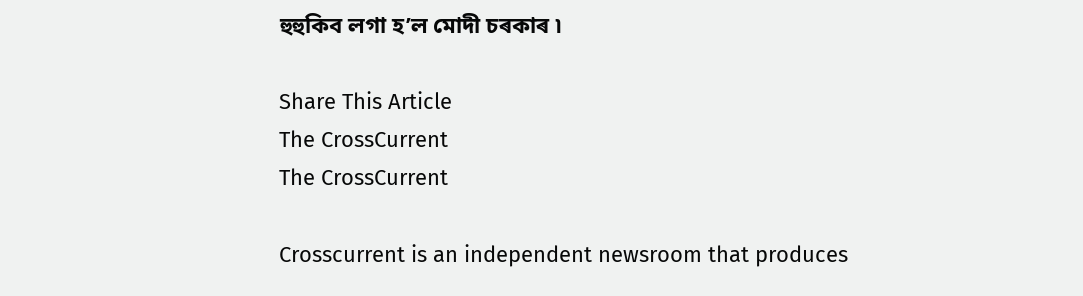হুহুকিব লগা হ’ল মোদী চৰকাৰ ৷

Share This Article
The CrossCurrent
The CrossCurrent

Crosscurrent is an independent newsroom that produces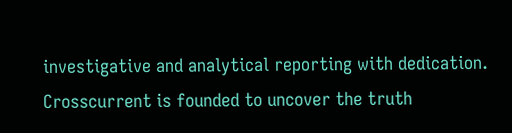investigative and analytical reporting with dedication. Crosscurrent is founded to uncover the truth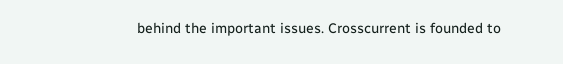behind the important issues. Crosscurrent is founded to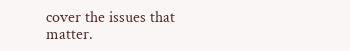cover the issues that matter.